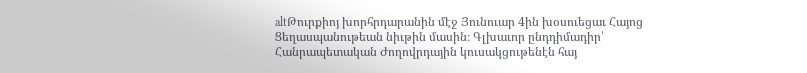altԹուրքիոյ խորհրդարանին մէջ Յունուար 4ին խօսուեցաւ Հայոց Ցեղասպանութեան նիւթին մասին։ Գլխաւոր ընդդիմադիր՝ Հանրապետական Ժողովրդային կուսակցութենէն հայ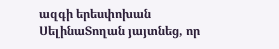ազգի երեսփոխան ՍելինաՏողան յայտնեց, որ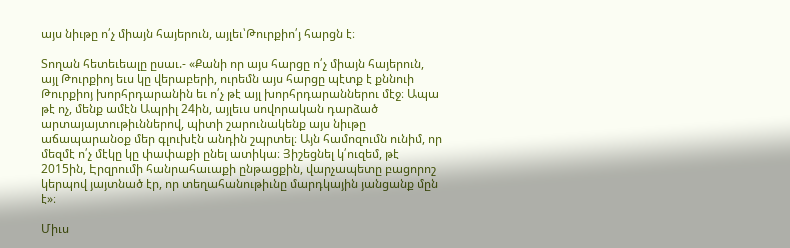այս նիւթը ո՛չ միայն հայերուն, այլեւ՝Թուրքիո՛յ հարցն է։

Տողան հետեւեալը ըսաւ.- «Քանի որ այս հարցը ո՛չ միայն հայերուն, այլ Թուրքիոյ եւս կը վերաբերի, ուրեմն այս հարցը պէտք է քննուի Թուրքիոյ խորհրդարանին եւ ո՛չ թէ այլ խորհրդարաններու մէջ։ Ապա թէ ոչ, մենք ամէն Ապրիլ 24ին, այլեւս սովորական դարձած արտայայտութիւններով, պիտի շարունակենք այս նիւթը աճապարանօք մեր գլուխէն անդին շպրտել։ Այն համոզումն ունիմ, որ մեզմէ ո՛չ մէկը կը փափաքի ընել ատիկա։ Յիշեցնել կ՛ուզեմ, թէ 2015ին, Էրզրումի հանրահաւաքի ընթացքին, վարչապետը բացորոշ կերպով յայտնած էր, որ տեղահանութիւնը մարդկային յանցանք մըն է»։

Միւս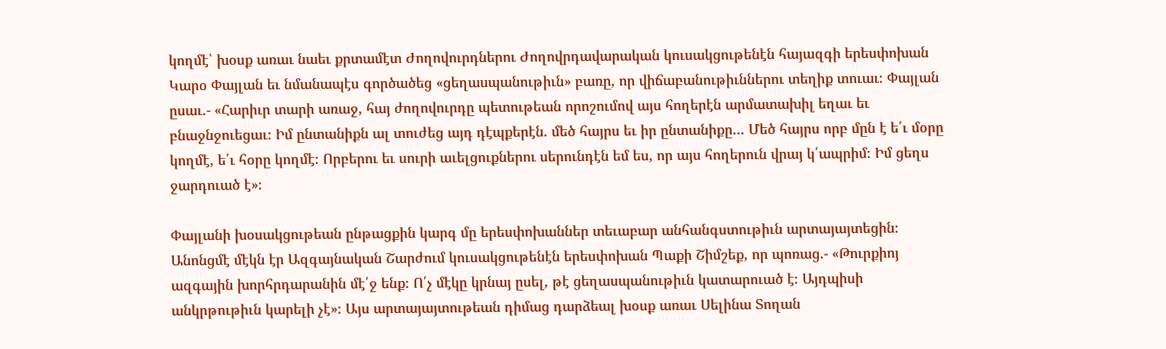կողմէ՝ խօսք առաւ նաեւ քրտամէտ Ժողովուրդներու Ժողովրդավարական կուսակցութենէն հայազգի երեսփոխան Կարօ Փայլան եւ նմանապէս գործածեց «ցեղասպանութիւն» բառը, որ վիճաբանութիւններու տեղիք տուաւ։ Փայլան ըսաւ.- «Հարիւր տարի առաջ, հայ ժողովուրդը պետութեան որոշումով այս հողերէն արմատախիլ եղաւ եւ բնաջնջուեցաւ։ Իմ ընտանիքն ալ տուժեց այդ դէպքերէն. մեծ հայրս եւ իր ընտանիքը... Մեծ հայրս որբ մըն է ե՛ւ մօրը կողմէ, ե՛ւ հօրը կողմէ։ Որբերու եւ սուրի աւելցուքներու սերունդէն եմ ես, որ այս հողերուն վրայ կ՛ապրիմ։ Իմ ցեղս ջարդուած է»։

Փայլանի խօսակցութեան ընթացքին կարգ մը երեսփոխաններ տեւաբար անհանգստութիւն արտայայտեցին։ Անոնցմէ մէկն էր Ազգայնական Շարժում կուսակցութենէն երեսփոխան Պաքի Շիմշեք, որ պոռաց.- «Թուրքիոյ ազգային խորհրդարանին մէ՛ջ ենք։ Ո՛չ մէկը կրնայ ըսել, թէ ցեղասպանութիւն կատարուած է։ Այդպիսի անկրթութիւն կարելի չէ»։ Այս արտայայտութեան դիմաց դարձեալ խօսք առաւ Սելինա Տողան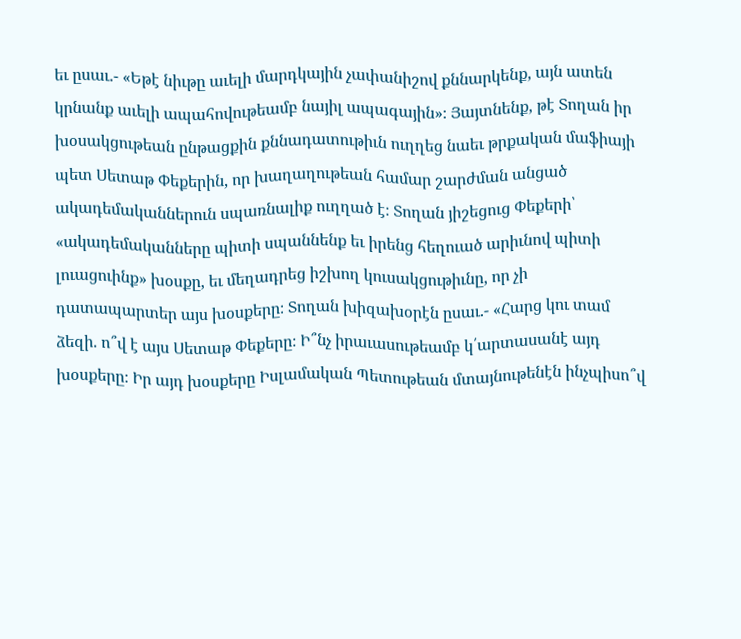եւ ըսաւ.- «Եթէ նիւթը աւելի մարդկային չափանիշով քննարկենք, այն ատեն կրնանք աւելի ապահովութեամբ նայիլ ապագային»։ Յայտնենք, թէ Տողան իր խօսակցութեան ընթացքին քննադատութիւն ուղղեց նաեւ թրքական մաֆիայի պետ Սետաթ Փեքերին, որ խաղաղութեան համար շարժման անցած ակադեմականներուն սպառնալիք ուղղած է։ Տողան յիշեցուց Փեքերի՝ «ակադեմականները պիտի սպաննենք եւ իրենց հեղուած արիւնով պիտի լուացուինք» խօսքը, եւ մեղադրեց իշխող կուսակցութիւնը, որ չի դատապարտեր այս խօսքերը։ Տողան խիզախօրէն ըսաւ.- «Հարց կու տամ ձեզի. ո՞վ է այս Սետաթ Փեքերը։ Ի՞նչ իրաւասութեամբ կ՛արտասանէ այդ խօսքերը։ Իր այդ խօսքերը Իսլամական Պետութեան մտայնութենէն ինչպիսո՞վ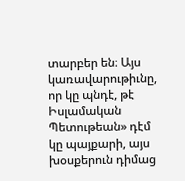տարբեր են։ Այս կառավարութիւնը, որ կը պնդէ, թէ Իսլամական Պետութեան» դէմ կը պայքարի, այս խօսքերուն դիմաց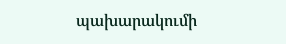պախարակումի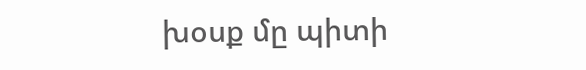խօսք մը պիտի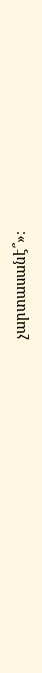չարտասանէ՞»։